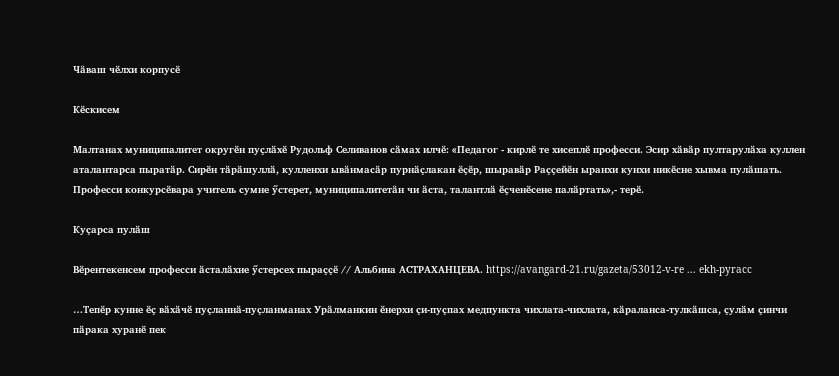Чӑваш чӗлхи корпусӗ

Кӗскисем

Малтанах муниципалитет округӗн пуҫлӑхӗ Рудольф Селиванов сӑмах илчӗ: «Педагог - кирлӗ те хисеплӗ професси. Эсир хӑвӑр пултарулӑха куллен аталантарса пыратӑр. Сирӗн тӑрӑшуллӑ, кулленхи ывӑнмасӑр пурнӑҫлакан ӗҫӗр, шыравӑр Раҫҫейӗн ыранхи кунхи никӗсне хывма пулӑшать. Професси конкурсӗвара учитель сумне ӳстерет, муниципалитетӑн чи ӑста, талантлӑ ӗҫченӗсене палӑртать»,- терӗ.

Куҫарса пулӑш

Вӗрентекенсем професси ӑсталӑхне ӳстерсех пыраҫҫӗ // Альбина АСТРАХАНЦЕВА. https://avangard-21.ru/gazeta/53012-v-re ... ekh-pyracc

…Тепӗр кунне ӗҫ вӑхӑчӗ пуҫланнӑ-пуҫланманах Урӑлманкин ӗнерхи ҫи-пуҫпах медпункта чихлата-чихлата, кӑраланса-тулкӑшса, ҫулӑм ҫинчи пӑрака хуранӗ пек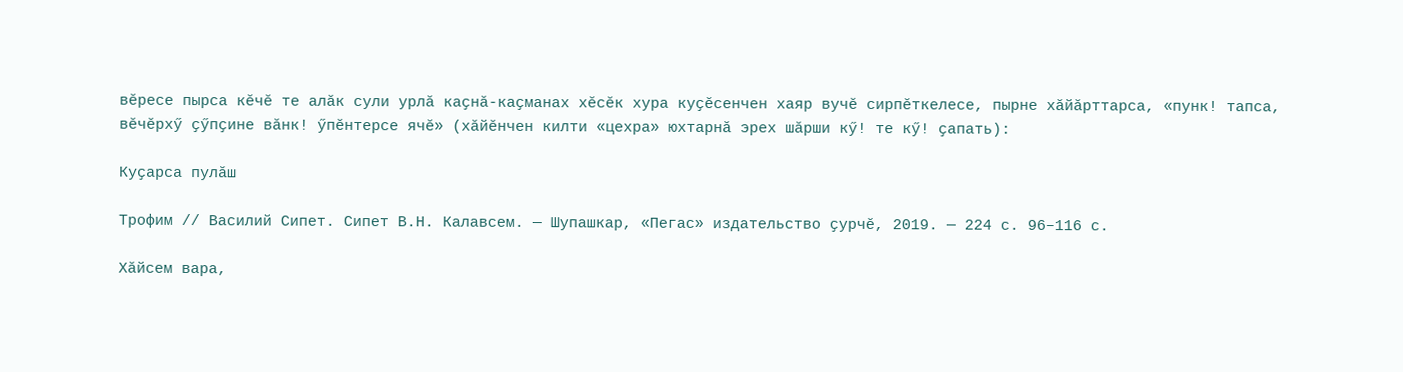вӗресе пырса кӗчӗ те алӑк сули урлӑ каҫнӑ-каҫманах хӗсӗк хура куҫӗсенчен хаяр вучӗ сирпӗткелесе, пырне хӑйӑрттарса, «пунк! тапса, вӗчӗрхӳ ҫӳпҫине вӑнк! ӳпӗнтерсе ячӗ» (хӑйӗнчен килти «цехра» юхтарнӑ эрех шӑрши кӳ! те кӳ! ҫапать):

Куҫарса пулӑш

Трофим // Василий Сипет. Сипет В.Н. Калавсем. — Шупашкар, «Пегас» издательство ҫурчӗ, 2019. — 224 с. 96–116 с.

Хӑйсем вара,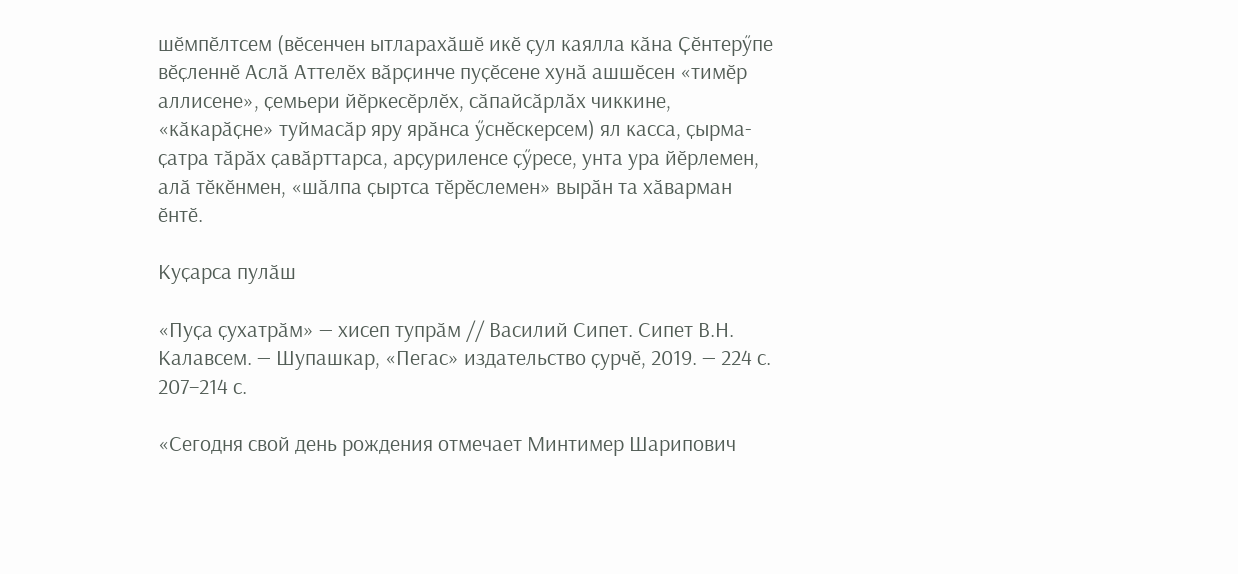шӗмпӗлтсем (вӗсенчен ытларахӑшӗ икӗ ҫул каялла кӑна Ҫӗнтерӳпе вӗҫленнӗ Аслӑ Аттелӗх вӑрҫинче пуҫӗсене хунӑ ашшӗсен «тимӗр аллисене», ҫемьери йӗркесӗрлӗх, сӑпайсӑрлӑх чиккине, «кӑкарӑҫне» туймасӑр яру ярӑнса ӳснӗскерсем) ял касса, ҫырма-ҫатра тӑрӑх ҫавӑрттарса, арҫуриленсе ҫӳресе, унта ура йӗрлемен, алӑ тӗкӗнмен, «шӑлпа ҫыртса тӗрӗслемен» вырӑн та хӑварман ӗнтӗ.

Куҫарса пулӑш

«Пуҫа ҫухатрӑм» — хисеп тупрӑм // Василий Сипет. Сипет В.Н. Калавсем. — Шупашкар, «Пегас» издательство ҫурчӗ, 2019. — 224 с. 207–214 с.

«Сегодня свой день рождения отмечает Минтимер Шарипович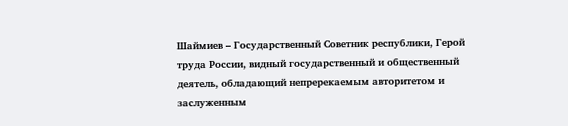Шаймиев – Государственный Советник республики, Герой труда России, видный государственный и общественный деятель, обладающий непререкаемым авторитетом и заслуженным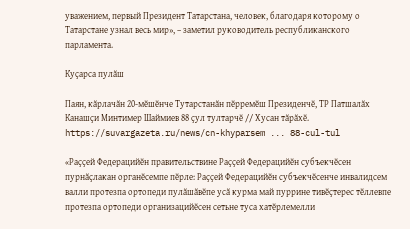уважением, первый Президент Татарстана, человек, благодаря которому о Татарстане узнал весь мир», – заметил руководитель республиканского парламента.

Куҫарса пулӑш

Паян, кӑрлачӑн 20-мӗшӗнче Тутарстанӑн пӗрремӗш Президенчӗ, ТР Патшалӑх Канашҫи Минтимер Шаймиев 88 ҫул тултарчӗ // Хусан тӑрӑхӗ. https://suvargazeta.ru/news/cn-khyparsem ... 88-cul-tul

«Раҫҫей Федерацийӗн правительствине Раҫҫей Федерацийӗн субъекчӗсен пурнӑҫлакан органӗсемпе пӗрле: Раҫҫей Федерацийӗн субъекчӗсенче инвалидсем валли протезпа ортопеди пулӑшӑвӗпе усӑ курма май пуррине тивӗҫтерес тӗллевпе протезпа ортопеди организацийӗсен сетьне туса хатӗрлемелли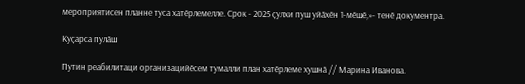мероприятисен планне туса хатӗрлемелле. Срок - 2025 ҫулхи пуш уйӑхӗн 1-мӗшӗ,»- тенӗ документра.

Куҫарса пулӑш

Путин реабилитаци организацийӗсем тумалли план хатӗрлеме хушнӑ // Марина Иванова.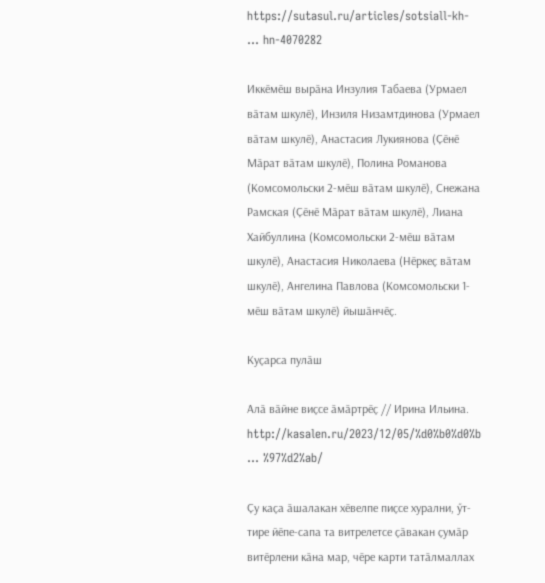https://sutasul.ru/articles/sotsiall-kh- ... hn-4070282

Иккӗмӗш вырӑна Инзулия Табаева (Урмаел вӑтам шкулӗ), Инзиля Низамтдинова (Урмаел вӑтам шкулӗ), Анастасия Лукиянова (Ҫӗнӗ Мӑрат вӑтам шкулӗ), Полина Романова (Комсомольски 2-мӗш вӑтам шкулӗ), Снежана Рамская (Ҫӗнӗ Мӑрат вӑтам шкулӗ), Лиана Хайбуллина (Комсомольски 2-мӗш вӑтам шкулӗ), Анастасия Николаева (Нӗркеҫ вӑтам шкулӗ), Ангелина Павлова (Комсомольски 1-мӗш вӑтам шкулӗ) йышӑнчӗҫ.

Куҫарса пулӑш

Алӑ вӑйне виҫсе ӑмӑртрӗҫ // Ирина Ильина. http://kasalen.ru/2023/12/05/%d0%b0%d0%b ... %97%d2%ab/

Ҫу каҫа ӑшалакан хӗвелпе пиҫсе хурални, ӳт-тире йӗпе-сапа та витрелетсе ҫӑвакан ҫумӑр витӗрлени кӑна мар, чӗре карти татӑлмаллах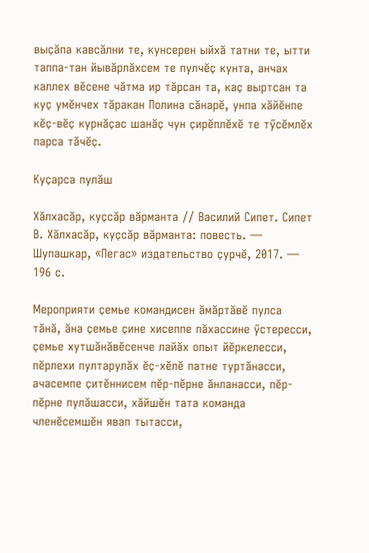выҫӑпа кавсӑлни те, кунсерен ыйхӑ татни те, ытти таппа-тан йывӑрлӑхсем те пулчӗҫ кунта, анчах каллех вӗсене чӑтма ир тӑрсан та, каҫ выртсан та куҫ умӗнчех тӑракан Полина сӑнарӗ, унпа хӑйӗнпе кӗҫ-вӗҫ курнӑҫас шанӑҫ чун ҫирӗплӗхӗ те тӳсӗмлӗх парса тӑчӗҫ.

Куҫарса пулӑш

Хӑлхасӑр, куҫсӑр вӑрманта // Василий Сипет. Сипет В. Хӑлхасӑр, куҫсӑр вӑрманта: повесть. — Шупашкар, «Пегас» издательство ҫурчӗ, 2017. — 196 с.

Мероприяти ҫемье командисен ӑмӑртӑвӗ пулса тӑнӑ, ӑна ҫемье ҫине хисеппе пӑхассине ӳстересси, ҫемье хутшӑнӑвӗсенче лайӑх опыт йӗркелесси, пӗрлехи пултарулӑх ӗҫ-хӗлӗ патне туртӑнасси, ачасемпе ҫитӗннисем пӗр-пӗрне ӑнланасси, пӗр-пӗрне пулӑшасси, хӑйшӗн тата команда членӗсемшӗн явап тытасси,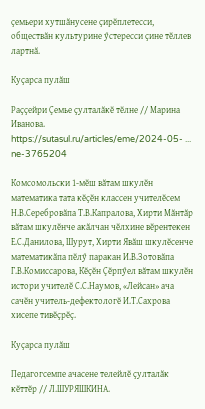ҫемьери хутшӑнусене ҫирӗплетесси, обществӑн культурине ӳстересси ҫине тӗллев лартнӑ.

Куҫарса пулӑш

Раҫҫейри Ҫемье ҫулталӑкӗ тӗлне // Марина Иванова. https://sutasul.ru/articles/eme/2024-05- ... ne-3765204

Комсомольски 1-мӗш вӑтам шкулӗн математика тата кӗҫӗн классен учителӗсем Н.В.Серебровӑпа Т.В.Капралова, Хирти Мӑнтӑр вӑтам шкулӗнче акӑлчан чӗлхине вӗрентекен Е.С.Данилова, Шурут, Хирти Явӑш шкулӗсенче математикӑпа пӗлӳ паракан И.В.Зотовӑпа Г.В.Комиссарова, Кӗҫӗн Ҫӗрпӳел вӑтам шкулӗн истори учителӗ С.С.Наумов, «Лейсан» ача сачӗн учитель-дефектологӗ И.Т.Сахрова хисепе тивӗҫрӗҫ.

Куҫарса пулӑш

Педагогсемпе ачасене телейлӗ ҫулталӑк кӗттӗр // Л.ШУРЯШКИНА.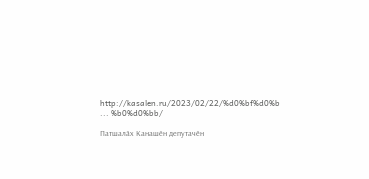http://kasalen.ru/2023/02/22/%d0%bf%d0%b ... %b0%d0%bb/

Патшалӑх Канашӗн депутачӗн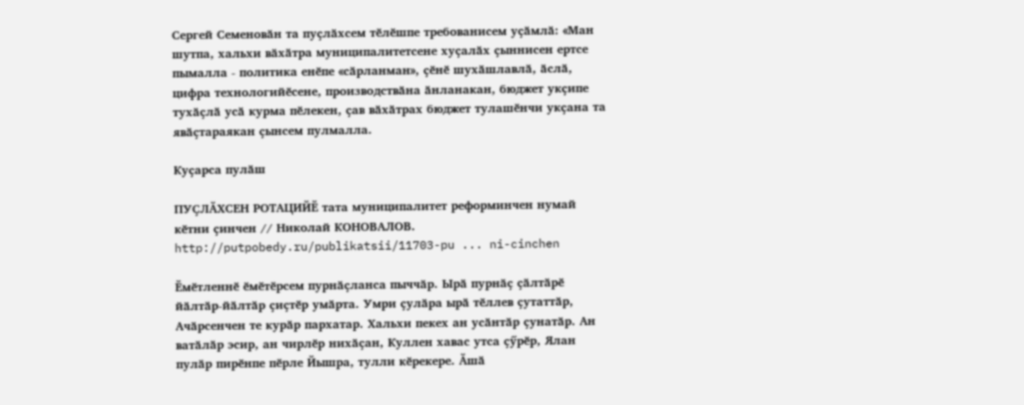Сергей Семеновӑн та пуҫлӑхсем тӗлӗшпе требованисем уҫӑмлӑ: «Ман шутпа, хальхи вӑхӑтра муниципалитетсене хуҫалӑх ҫыннисен ертсе пымалла - политика енӗпе «сӑрланман», ҫӗнӗ шухӑшлавлӑ, ӑслӑ, цифра технологийӗсене, производствӑна ӑнланакан, бюджет укҫипе тухӑҫлӑ усӑ курма пӗлекен, ҫав вӑхӑтрах бюджет тулашӗнчи укҫана та явӑҫтараякан ҫынсем пулмалла.

Куҫарса пулӑш

ПУҪЛӐХСЕН РОТАЦИЙӖ тата муниципалитет реформинчен нумай кӗтни ҫинчен // Николай КОНОВАЛОВ. http://putpobedy.ru/publikatsii/11703-pu ... ni-cinchen

Ӗмӗтленнӗ ӗмӗтӗрсем пурнӑҫланса пыччӑр. Ырӑ пурнӑҫ ҫӑлтӑрӗ йӑлтӑр-йӑлтӑр ҫиҫтӗр умӑрта. Умри ҫулӑра ырӑ тӗллев ҫутаттӑр, Ачӑрсенчен те курӑр пархатар. Хальхи пекех ан усӑнтӑр ҫунатӑр. Ан ватӑлӑр эсир, ан чирлӗр нихӑҫан, Куллен хавас утса ҫӳрӗр, Ялан пулӑр пирӗнпе пӗрле Йышра, тулли кӗрекере. Ӑшӑ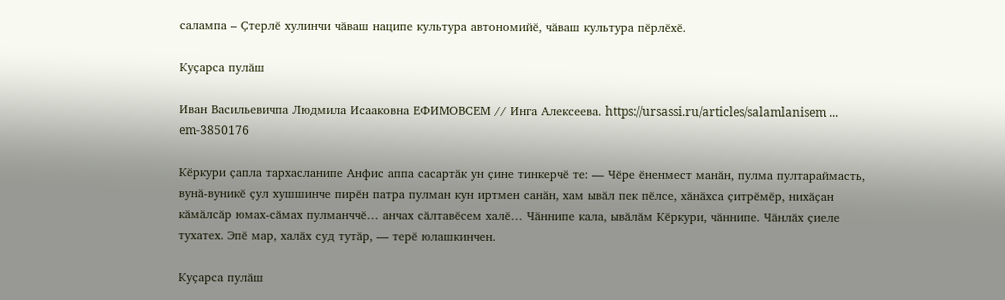салампа – Ҫтерлӗ хулинчи чӑваш наципе культура автономийӗ, чӑваш культура пӗрлӗхӗ.

Куҫарса пулӑш

Иван Васильевичпа Людмила Исааковна ЕФИМОВСЕМ // Инга Алексеева. https://ursassi.ru/articles/salamlanisem ... em-3850176

Кӗркури ҫапла тархасланипе Анфис аппа сасартӑк ун ҫине тинкерчӗ те: — Чӗре ӗненмест манӑн, пулма пултараймасть, вунӑ-вуникӗ ҫул хушшинче пирӗн патра пулман кун иртмен санӑн, хам ывӑл пек пӗлсе, хӑнӑхса ҫитрӗмӗр, нихӑҫан кӑмӑлсӑр юмах-сӑмах пулманччӗ… анчах сӑлтавӗсем халӗ… Чӑннипе кала, ывӑлӑм Кӗркури, чӑннипе. Чӑнлӑх ҫиеле тухатех. Эпӗ мар, халӑх суд тутӑр, — терӗ юлашкинчен.

Куҫарса пулӑш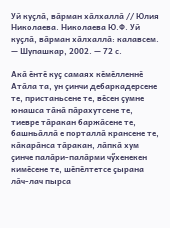Уй куҫлӑ, вӑрман хӑлхаллӑ // Юлия Николаева. Николаева Ю.Ф. Уй куҫлӑ, вӑрман хӑлхаллӑ: калавсем. — Шупашкар, 2002. — 72 с.

Акӑ ӗнтӗ куҫ самаях кӗмӗлленнӗ Атӑла та, ун ҫинчи дебаркадерсене те, пристаньсене те, вӗсен ҫумне юнашса тӑнӑ пӑрахутсене те, тиевре тӑракан баржӑсене те, башньӑллӑ е порталлӑ крансене те, кӑкарӑнса тӑракан, лӑпкӑ хум ҫинче палӑри-палӑрми чӳхенекен кимӗсене те, шӗпӗлтетсе ҫырана лӑч-лач пырса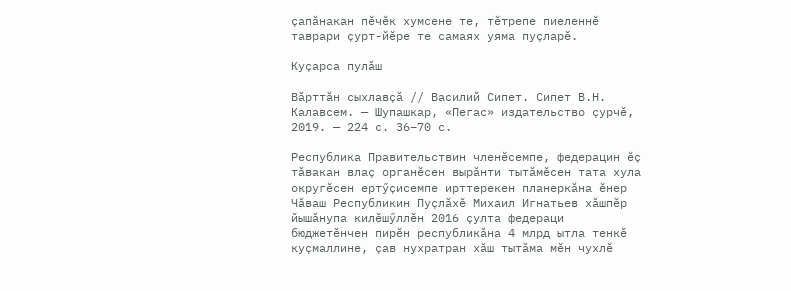ҫапӑнакан пӗчӗк хумсене те, тӗтрепе пиеленнӗ таврари ҫурт-йӗре те самаях уяма пуҫларӗ.

Куҫарса пулӑш

Вӑрттӑн сыхлавҫӑ // Василий Сипет. Сипет В.Н. Калавсем. — Шупашкар, «Пегас» издательство ҫурчӗ, 2019. — 224 с. 36–70 с.

Республика Правительствин членӗсемпе, федерацин ӗҫ тӑвакан влаҫ органӗсен вырӑнти тытӑмӗсен тата хула округӗсен ертӳҫисемпе ирттерекен планеркӑна ӗнер Чӑваш Республикин Пуҫлӑхӗ Михаил Игнатьев хӑшпӗр йышӑнупа килӗшӳллӗн 2016 ҫулта федераци бюджетӗнчен пирӗн республикӑна 4 млрд ытла тенкӗ куҫмаллине, ҫав нухратран хӑш тытӑма мӗн чухлӗ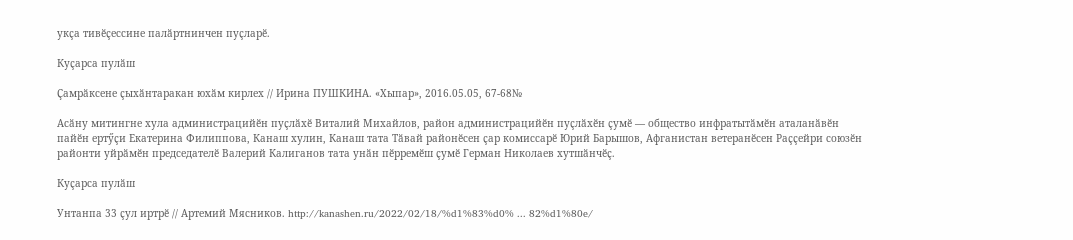укҫа тивӗҫессине палӑртнинчен пуҫларӗ.

Куҫарса пулӑш

Ҫамрӑксене ҫыхӑнтаракан юхӑм кирлех // Ирина ПУШКИНА. «Хыпар», 2016.05.05, 67-68№

Асӑну митингне хула администрацийӗн пуҫлӑхӗ Виталий Михайлов, район администрацийӗн пуҫлӑхӗн ҫумӗ — общество инфратытӑмӗн аталанӑвӗн пайӗн ертӳҫи Екатерина Филиппова, Канаш хулин, Канаш тата Тӑвай районӗсен ҫар комиссарӗ Юрий Барышов, Афганистан ветеранӗсен Раҫҫейри союзӗн районти уйрӑмӗн председателӗ Валерий Калиганов тата унӑн пӗрремӗш ҫумӗ Герман Николаев хутшӑнчӗҫ.

Куҫарса пулӑш

Унтанпа 33 ҫул иртрӗ // Артемий Мясников. http://kanashen.ru/2022/02/18/%d1%83%d0% ... 82%d1%80e/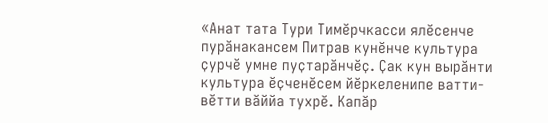«Анат тата Тури Тимӗрчкасси ялӗсенче пурӑнакансем Питрав кунӗнче культура ҫурчӗ умне пуҫтарӑнчӗҫ. Ҫак кун вырӑнти культура ӗҫченӗсем йӗркеленипе ватти-вӗтти вӑййа тухрӗ. Капӑр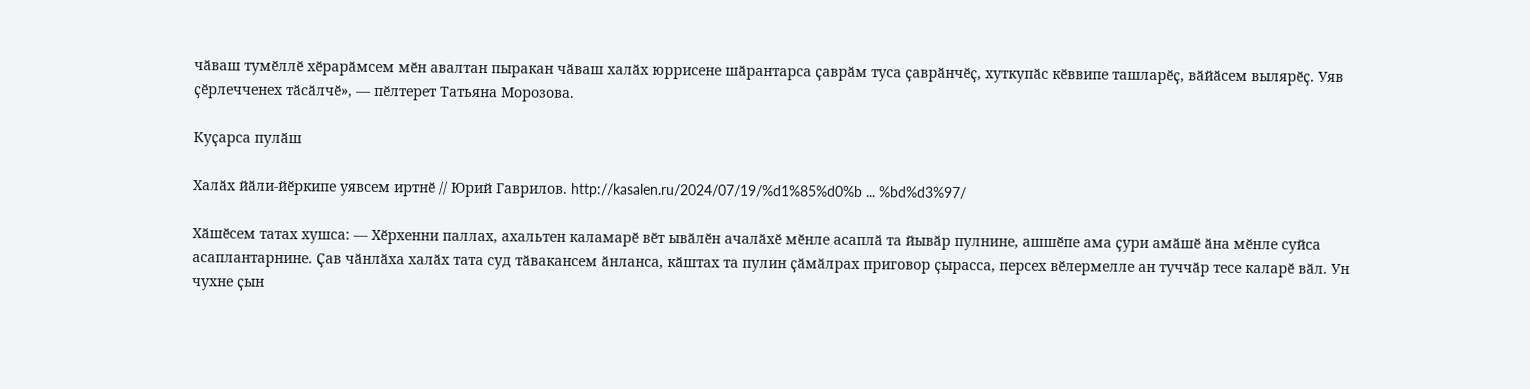чӑваш тумӗллӗ хӗрарӑмсем мӗн авалтан пыракан чӑваш халӑх юррисене шӑрантарса ҫаврӑм туса ҫаврӑнчӗҫ, хуткупӑс кӗввипе ташларӗҫ, вӑйӑсем вылярӗҫ. Уяв ҫӗрлечченех тӑсӑлчӗ», — пӗлтерет Татьяна Морозова.

Куҫарса пулӑш

Халӑх йӑли-йӗркипе уявсем иртнӗ // Юрий Гаврилов. http://kasalen.ru/2024/07/19/%d1%85%d0%b ... %bd%d3%97/

Хӑшӗсем татах хушса: — Хӗрхенни паллах, ахальтен каламарӗ вӗт ывӑлӗн ачалӑхӗ мӗнле асаплӑ та йывӑр пулнине, ашшӗпе ама ҫури амӑшӗ ӑна мӗнле суйса асаплантарнине. Ҫав чӑнлӑха халӑх тата суд тӑвакансем ӑнланса, кӑштах та пулин ҫӑмӑлрах приговор ҫырасса, персех вӗлермелле ан туччӑр тесе каларӗ вӑл. Ун чухне ҫын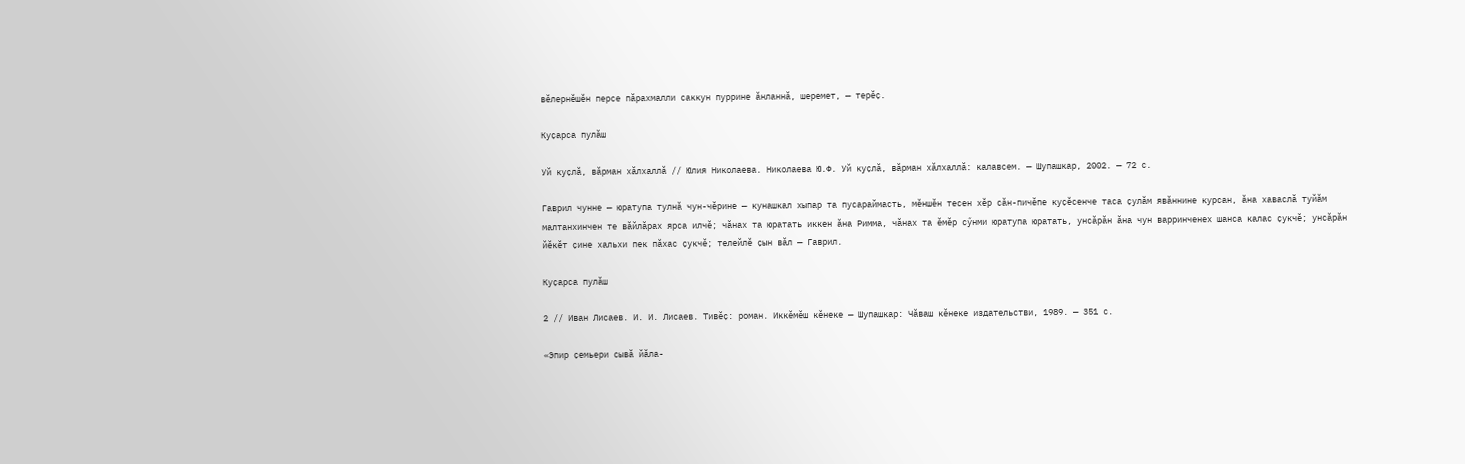вӗлернӗшӗн персе пӑрахмалли саккун пуррине ӑнланнӑ, шеремет, — терӗҫ.

Куҫарса пулӑш

Уй куҫлӑ, вӑрман хӑлхаллӑ // Юлия Николаева. Николаева Ю.Ф. Уй куҫлӑ, вӑрман хӑлхаллӑ: калавсем. — Шупашкар, 2002. — 72 с.

Гаврил чунне — юратупа тулнӑ чун-чӗрине — кунашкал хыпар та пусараймасть, мӗншӗн тесен хӗр сӑн-пичӗпе куҫӗсенче таса ҫулӑм явӑннине курсан, ӑна хаваслӑ туйӑм малтанхинчен те вӑйлӑрах ярса илчӗ; чӑнах та юратать иккен ӑна Римма, чӑнах та ӗмӗр сӳнми юратупа юратать, унсӑрӑн ӑна чун варринченех шанса калас ҫукчӗ; унсӑрӑн йӗкӗт ҫине хальхи пек пӑхас ҫукчӗ; телейлӗ ҫын вӑл — Гаврил.

Куҫарса пулӑш

2 // Иван Лисаев. И. И. Лисаев. Тивӗҫ: роман. Иккӗмӗш кӗнеке — Шупашкар: Чӑваш кӗнеке издательстви, 1989. — 351 с.

«Эпир ҫемьери сывӑ йӑла-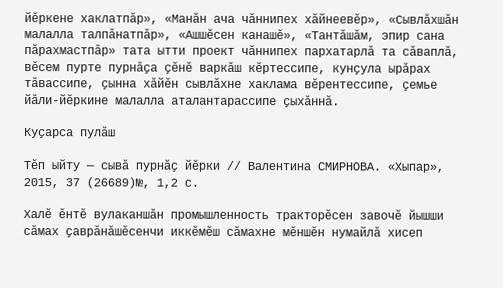йӗркене хаклатпӑр», «Манӑн ача чӑннипех хӑйнеевӗр», «Сывлӑхшӑн малалла талпӑнатпӑр», «Ашшӗсен канашӗ», «Тантӑшӑм, эпир сана пӑрахмастпӑр» тата ытти проект чӑннипех пархатарлӑ та сӑваплӑ, вӗсем пурте пурнӑҫа ҫӗнӗ варкӑш кӗртессипе, кунҫула ырӑрах тӑвассипе, ҫынна хӑйӗн сывлӑхне хаклама вӗрентессипе, ҫемье йӑли-йӗркине малалла аталантарассипе ҫыхӑннӑ.

Куҫарса пулӑш

Тӗп ыйту — сывӑ пурнӑҫ йӗрки // Валентина СМИРНОВА. «Хыпар», 2015, 37 (26689)№, 1,2 с.

Халӗ ӗнтӗ вулаканшӑн промышленность тракторӗсен завочӗ йышши сӑмах ҫаврӑнӑшӗсенчи иккӗмӗш сӑмахне мӗншӗн нумайлӑ хисеп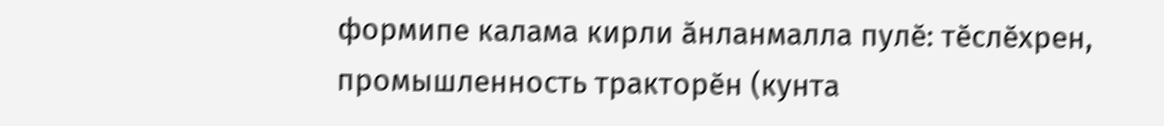формипе калама кирли ӑнланмалла пулӗ: тӗслӗхрен, промышленность тракторӗн (кунта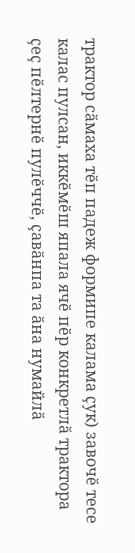трактор сӑмаха тӗп падеж формипе калама ҫук) завочӗ тесе калас пулсан, иккӗмӗш япала ячӗ пӗр конкретлӑ трактора ҫеҫ пӗлтернӗ пулӗччӗ, ҫавӑнпа та ӑна нумайлӑ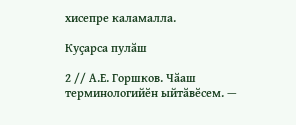хисепре каламалла.

Куҫарса пулӑш

2 // А.Е. Горшков. Чӑаш терминологийӗн ыйтӑвӗсем. —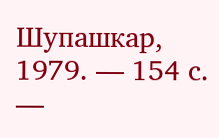Шупашкар, 1979. — 154 с. —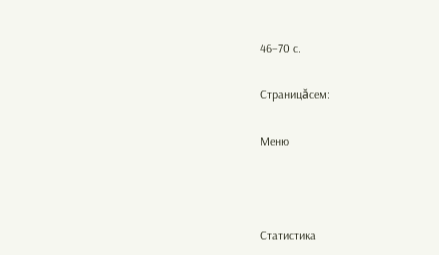46–70 с.

Страницăсем:

Меню



Статистика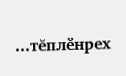...тĕплӗнрех